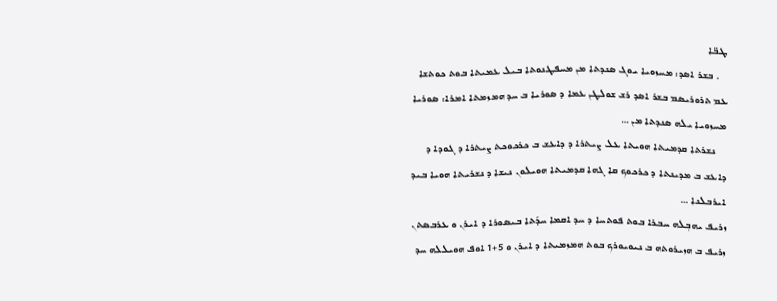ܛܒ̈ܐ
   . ܒܫܪ ܐܣܕ: ܡܚܙܘܝܐ ܝܘܓ ܣܢܕܬܐ ܡܢ ܡܚܦܛܢܘܬܐ ܒܝܠ ܥܡܝܬܐ ܒܘܬ ܟܘܬܫܐ ܥܡ ܬܪܘܪܝܣܡ ܒܫܪ ܐܣܕ ܪܫ ܫܘܠܛܢ ܥܡܐ ܕ ܣܘܪܝܐ ܒ ܚܕ ܗܡܙܡܬܐ ܐܡܪܐ: ܣܘܪܝܐ ܡܚܙܘܝܐ ܝܠܗ ܣܢܕܬܐ ܡܢ …
    ܢܫܪܬܐ ܩܕܡܝܬܐ ܗܘܝܬܐ ܥܠ ܨܝܬܪܐ ܕ ܕܐܥܫ ܒ ܟܪܟܘܟܬ ܨܝܬܪܐ ܕ ܓܘܕܐ ܕ ܕܐܥܫ ܒ ܡܕܝܢܬܐ ܕ ܟܪܟܘܟ ܩܐ ܓܗܐ ܩܕܡܝܬܐ ܗܘܝܠܘܢ ܢܝܫܐ ܕ ܢܫܪܝܬܐ ܗܘܝܐ ܒܝܕ ܐܝܪܒܠܢܐ …
ܙܪܝܦ ܝܗܒܼܠܗ ܚܒܪܐ ܒܘܬ ܦܘܬܚܐ ܕ ܚܕ ܐܩܡܐ ܚܕܰܬܐ ܒܝܣܘܪܐ ܕ ܐܝܪܢ ܘ ܥܪܒܣܬܢ   ܙܪܝܦ ܒ ܗܙܝܪܘܬܗ ܒ ܢܝܘܝܘܪܟ ܒܘܬ ܗܡܙܡܝܬܐ ܕ ܐܝܪܢ ܘ 5+1 ܐܘܦ ܗܘܝܠܠܗ ܚܕ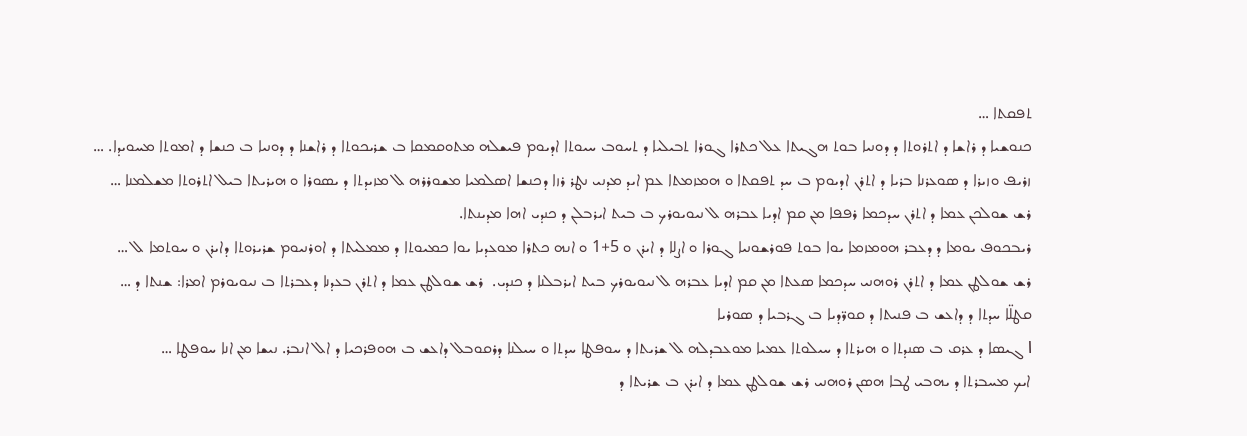ܬܦܩܬܐ …
ܟܢܘܫܝܐ ܕ ܪܐܫܐ ܕ ܐܬܪܘܬܐ ܕ ܕܘܢܝܐ ܒܘܬ ܗܓܝܬܐ ܥܠ ܟܬܪܐ ܓܘܪܐ ܬܒܝܠܝܐ ܕ ܬܚܘܒ ܚܝܘܬܐ ܐܕܝܘܡ ܦܝܫܠܗ ܡܬܘܩܡܩܐ ܒ ܫܪܝܟܘܬܐ ܕ ܪܐܫܢܐ ܕ ܕܘܢܝܐ ܒ ܟܢܫܐ ܕ ܐܡܘܬܐ ܡܚܘܝܕܐ. …
ܙܪܝܦ ܘܙܝܪܐ ܕ ܣܘܥܪܢܐ ܒܪܝܐ ܕ ܐܬܪܢ ܐܕܝܘܡ ܒ ܚܕ ܬܦܩܬܐ ܘ ܗܡܙܡܬܐ ܥܡ ܐܝܕ ܡܕܢܝ ܢܛܪ ܪܙܐ ܕܟܢܫܐ ܐܣܠܡܝܐ ܡܫܘܪܪܗ ܠ ܡܙܝܕܬܐ ܕ ܝܣܘܪܐ ܘ ܗܝܪܝܬܐ ܒܝܠ ܐܬܪܘܬܐ ܡܫܠܡܢܐ …
ܪܫ ܫܘܠܟܢ ܥܡܐ ܕ ܐܬܪܢ ܚܕܟܡܐ ܪܦܦܐ ܡܢ ܩܡ ܐܕܝܐ ܥܒܪܗ ܠ ܢܝܘܝܘܪܟ ܒ ܒܝܬ ܐܝܪܒܠܢ ܕ ܟܢܕܝ ܐܗܐ ܡܕܝܢܬܐ.
ܪܝܒܟܘܦ ܝܘܡܐ ܕ ܕܥܒܪ ܗܘܡܙܡܐ ܝܘܐ ܒܘܬ ܦܘܪܫܘܢܝܐ ܓܘܪܐ ܘ ܐܨܠܐ ܕ ܐܝܪܢ ܘ 5+1 ܘ ܐܢܗ ܟܬܪܐ ܡܘܥܕܝܐ ܝܘܐ ܟܡܝܘܬܐ ܕ ܡܡܠܝܬܐ ܕ ܐܘܪܢܝܘܡ ܫܪܝܪܘܬܐ ܕܐܝܪܢ ܘ ܚܘܬܡܐ ܠ …
ܪܫ ܫܘܠܛܢ ܥܡܐ ܕ ܐܬܪܢ ܪܘܗܢܝ ܚܕܟܡܐ ܣܥܬܐ ܡܢ ܩܡ ܐܕܝܐ ܥܒܪܗ ܠ ܢܝܘܝܘܪܟ ܒܝܬ ܐܝܪܒܠܢܐ ܕ ܟܢܕܝ.  ܪܫ ܫܘܠܛܢ ܥܡܐ ܕ ܐܬܪܢ ܒܥܕܢܐ ܕܥܒܪܬܐ ܒ ܢܝܘܝܘܪܡ ܐܡܪܐ: ܫܢܬܐ ܕ …
ܩܛܠ̈ܐ ܚܕܬܐ ܕ ܕܐܥܫ ܒ ܦܢܝܬܐ ܕ ܩܘܪ̈ܕܝܐ ܒ ܓܪܒܝܐ ܕ ܣܘܪܝܐ
ا ܓܝܣܐ ܕ ܥܪܩ ܒ ܣܢܕܬܐ ܘ ܗܝܪܬܐ ܕ ܚܝܠܘܬܐ ܥܡܝܐ ܡܘܥܒܕܠܗ ܠ ܫܪܝܬܐ ܕ ܚܘܦܛܐ ܚܕܬܐ ܘ ܚܝܠܢܐ ܕܪܩܘܒܠ ܕܐܥܫ ܒ ܗܘܦܪܟܝܐ ܕ ܐܠ ܐܢܒܪ. ܢܝܫܐ ܡܢ ܐܢܐ ܚܘܦܛܐ …
ܐܝܟ ܡܚܒܪܬܐ ܕ ܝܗܒܝ ܛܒܐ ܗܣܢ ܪܘܗܢܝ ܪܫ ܫܘܠܛܢ ܥܡܐ ܕ ܐܝܪܢ ܒ ܫܪܝܬܐ ܕ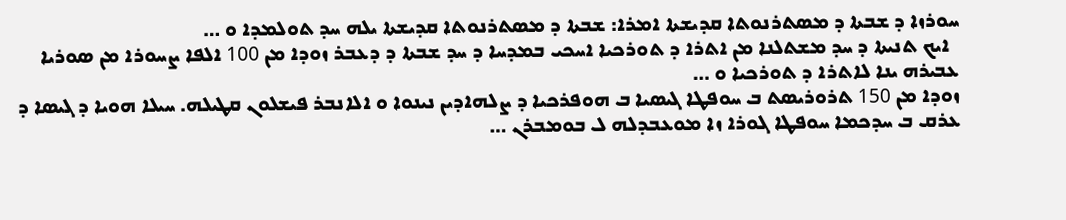ܚܘܪܙܐ ܕ ܫܒܬܐ ܕ ܡܣܬܪܢܘܬܐ ܩܕܝܫܬܐ ܐܡܪܐ: ܫܒܬܐ ܕ ܡܣܬܪܢܘܬܐ ܩܕܝܫܬܐ ܝܠܗ ܚܕ ܬܘܠܡܕܐ ܘ …
  ܐܝܟ ܬܢܝܬܐ ܕ ܚܕ ܡܫܬܠܢܐ ܡܢ ܐܬܪܐ ܕ ܬܘܪܟܝܐ ܐܚܟܝ ܒܡܕܚܐ ܕ ܚܕ ܫܒܬܐ ܕ ܕܥܒܪ ܙܘܕܐ ܡܢ 100 ܐܠܦܐ ܨܚܘܪܐ ܡܢ ܣܘܪܝܐ ܥܒܝܪܗ ܝܢܐ ܠܐܬܪܐ ܕ ܬܘܪܟܝܐ ܘ …
ܙܘܕܐ ܡܢ 150 ܬܪܘܪܝܣܬ ܒ ܚܘܦܛܐ ܓܝܣܝܐ ܒ ܗܘܦܪܟܝܐ ܕ ܨܠܗܐܕܝܢ ܢܝܢܘܐ ܘ ܐܠܐܢܒܪ ܦܝܫܠܘܢ ܩܛܝܠܗ. ܚܝܠܐ ܗܘܝܐ ܕ ܓܝܣܐ ܕ ܥܪܩ ܒ ܚܕܟܡܐ ܚܘܦܛܐ ܓܘܪܐ ܙܐ ܡܘܥܒܕܠܗ ܠ ܒܘܡܒܪܢ …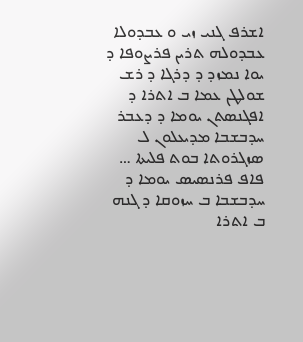ܐܫܪܦ ܓܢܝ ܙܝ ܘ ܥܒܕܘܠܐ ܥܒܕܘܠܗ ܬܪܝܢ ܦܪܨܘܦܐ ܕ ܝܘܐ ܢܡܙܕ ܕ ܕܪܓܐ ܕ ܪܫ ܫܘܠܛܢ ܥܡܐ ܒ ܐܬܪܐ ܕ ܐܦܓܢܣܬܢ ܝܘܡܐ ܕ ܕܥܒܪ ܚܕܒܫܒܐ ܡܕܝܥܠܘܢ ܠ ܣܙܓܪܘܬܐ ܒܘܬ ܦܠܝܬܐ …
ܦܐܦ ܦܪܢܣܝܣ ܝܘܡܐ ܕ ܚܕܒܫܒܐ ܒ ܚܙܘܩܐ ܕ ܓܢܗ ܒ ܐܬܪܐ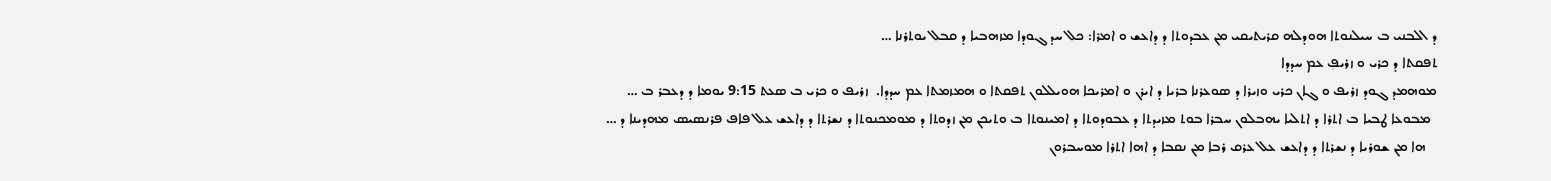ܕ ܐܠܒܢܝ ܒ ܚܝܠܢܘܬܐ ܗܘܕܠܗ ܩܪܝܬܝܩܝ ܡܢ ܥܒܕܘܬܐ ܕ ܕܐܥܫ ܘ ܐܡܪܐ: ܟܠ ܚܕ ܓܘܕܐ ܡܙܗܒܝܐ ܕ ܩܒܠ ܝܘܬܪܢܐ …
ܬܦܩܬܐ ܕ ܟܪܝ ܘ ܙܪܝܦܼ ܥܡ ܚܕܕܐ
ܡܘܗܡܕ ܓܘܕ ܙܪܝܦ ܘ ܓܐܢ ܟܪܝ ܘܙܝܪܐ ܕ ܣܘܥܪܢܐ ܒܪܝܐ ܕ ܐܝܪܢ ܘ ܐܡܪܝܟܐ ܗܘܝܠܠܘܢ ܬܦܩܬܐ ܘ ܗܡܙܡܬܐ ܥܡ ܚܕܕܐ.  ܙܪܝܦ ܘ ܟܪܝ ܒ ܣܥܬ 9:15 ܝܘܡܐ ܕ ܕܥܒܪ ܒ …
  ܡܒܘܥܐ ܛܒܝܐ ܒ ܐܬܪܐ ܕ ܐܬܠܝܐ ܝܗܒܠܘܢ ܚܒܪܐ ܒܘܬ ܡܙܝܕܬܐ ܕ ܥܒܘܕܘܬܐ ܕ ܐܡܝܢܘܬܐ ܒ ܘܬܝܟܢ ܡܢ ܙܕܘܬܐ ܕ ܡܘܡܟܢܘܬܐ ܕ ܢܫܪܬܐ ܕ ܕܐܥܫ ܥܠ ܦܐܦ ܦܪܢܣܝܣ ܡܗܕܝܢܐ ܕ …
   ܗܐ ܡܢ ܫܘܪܝܐ ܕ ܢܫܪܬܐ ܕ ܕܐܥܫ ܥܠ ܥܪܩ ܪܒܐ ܡܢ ܢܩܒܐ ܕ ܐܗܐ ܐܬܪܐ ܡܘܚܒܪܘܢ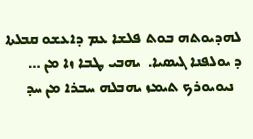ܠܗܕܝܘܬܗ ܒܘܬ ܦܠܫܐ ܥܡ ܕܐܥܫܘ ܩܒܠܬܐ ܕ ܝܘܠܦܢܐ ܓܝܣܝܐ.  ܝܗܒܝ ܛܒܐ ܙܐ ܡܢ …
  ܢܝܘܝܘܪܟ ܬܝܡܙ ܝܗܒܠܗ ܚܒܪܐ ܡܢ ܚܕ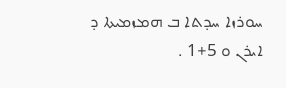ܚܘܪܙܐ ܚܕܬܐ ܒ ܗܡܙܡܝܬܐ ܕ ܐܝܪܢ ܘ 5+1 .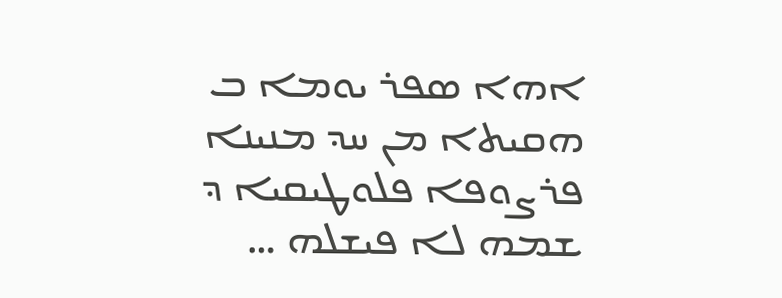ܐܗܐ ܣܦܪ ܝܘܡܐ ܒ ܗܩܝܬܐ ܡܢ ܚܕ ܡܢܝܢܐ ܦܪܨܘܦܐ ܦܠܘܛܝܩܝܐ ܕ ܫܡܗ ܠܐ ܦܝܫܠܗ …